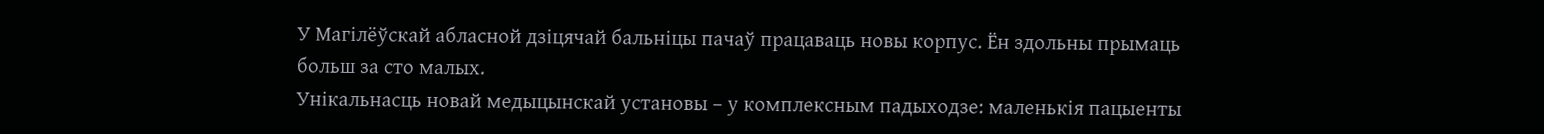У Магілёўскай абласной дзіцячай бальніцы пачаў працаваць новы корпус. Ён здольны прымаць больш за сто малых.
Унікальнасць новай медыцынскай установы – у комплексным падыходзе: маленькія пацыенты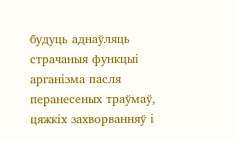будуць аднаўляць страчаныя функцыі арганізма пасля перанесеных траўмаў, цяжкіх захворванняў і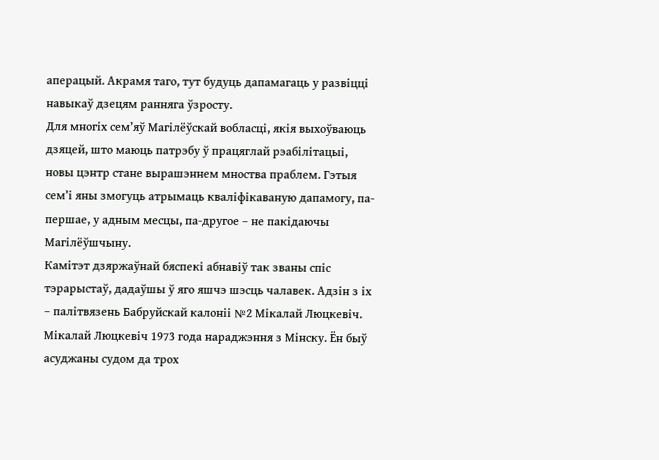аперацый. Акрамя таго, тут будуць дапамагаць у развіцці навыкаў дзецям ранняга ўзросту.
Для многіх сем’яў Магілёўскай вобласці, якія выхоўваюць дзяцей, што маюць патрэбу ў працяглай рэабілітацыі, новы цэнтр стане вырашэннем мноства праблем. Гэтыя сем’і яны змогуць атрымаць кваліфікаваную дапамогу, па-першае, у адным месцы, па-другое – не пакідаючы Магілёўшчыну.
Камітэт дзяржаўнай бяспекі абнавіў так званы спіс тэрарыстаў, дадаўшы ў яго яшчэ шэсць чалавек. Адзін з іх – палітвязень Бабруйскай калоніі №2 Мікалай Люцкевіч.
Мікалай Люцкевіч 1973 года нараджэння з Мінску. Ён быў асуджаны судом да трох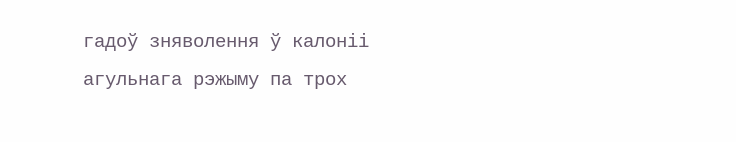гадоў зняволення ў калоніі агульнага рэжыму па трох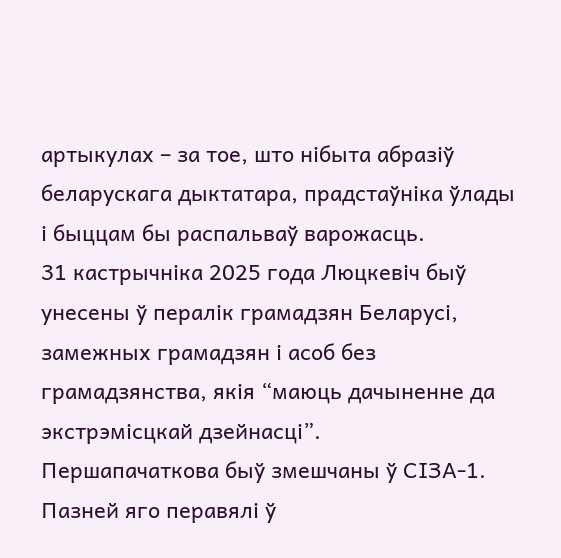артыкулах – за тое, што нібыта абразіў беларускага дыктатара, прадстаўніка ўлады і быццам бы распальваў варожасць.
31 кастрычніка 2025 года Люцкевіч быў унесены ў пералік грамадзян Беларусі, замежных грамадзян і асоб без грамадзянства, якія “маюць дачыненне да экстрэмісцкай дзейнасці”.
Першапачаткова быў змешчаны ў СІЗА-1. Пазней яго перавялі ў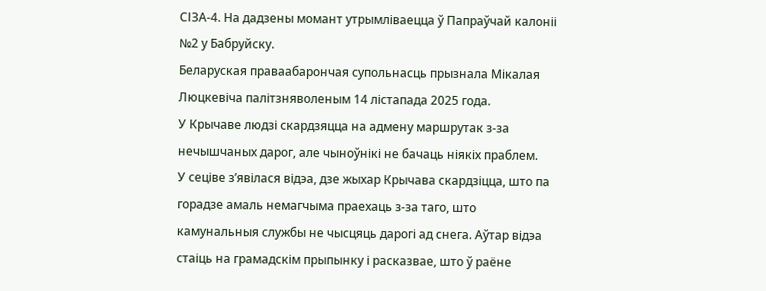СІЗА-4. На дадзены момант утрымліваецца ў Папраўчай калоніі №2 у Бабруйску.
Беларуская праваабарончая супольнасць прызнала Мікалая Люцкевіча палітзняволеным 14 лістапада 2025 года.
У Крычаве людзі скардзяцца на адмену маршрутак з-за нечышчаных дарог, але чыноўнікі не бачаць ніякіх праблем.
У сеціве з’явілася відэа, дзе жыхар Крычава скардзіцца, што па горадзе амаль немагчыма праехаць з-за таго, што камунальныя службы не чысцяць дарогі ад снега. Аўтар відэа стаіць на грамадскім прыпынку і расказвае, што ў раёне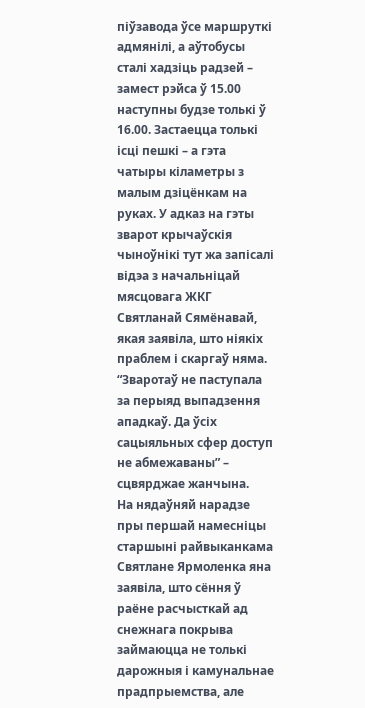піўзавода ўсе маршруткі адмянілі, а аўтобусы сталі хадзіць радзей – замест рэйса ў 15.00 наступны будзе толькі ў 16.00. Застаецца толькі ісці пешкі – а гэта чатыры кіламетры з малым дзіцёнкам на руках. У адказ на гэты зварот крычаўскія чыноўнікі тут жа запісалі відэа з начальніцай мясцовага ЖКГ Святланай Сямёнавай, якая заявіла, што ніякіх праблем і скаргаў няма. “Зваротаў не паступала за перыяд выпадзення ападкаў. Да ўсіх сацыяльных сфер доступ не абмежаваны” – сцвярджае жанчына.
На нядаўняй нарадзе пры першай намесніцы старшыні райвыканкама Святлане Ярмоленка яна заявіла, што сёння ў раёне расчысткай ад снежнага покрыва займаюцца не толькі дарожныя і камунальнае прадпрыемства, але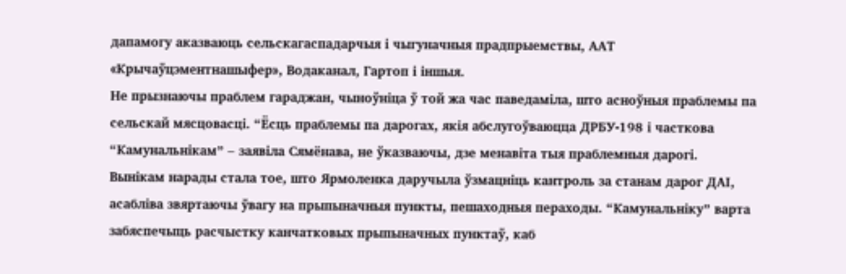дапамогу аказваюць сельскагаспадарчыя і чыгуначныя прадпрыемствы, ААТ «Крычаўцэментнашыфер», Водаканал, Гартоп і іншыя.
Не прызнаючы праблем гараджан, чыноўніца ў той жа час паведаміла, што асноўныя праблемы па сельскай мясцовасці. “Ёсць праблемы па дарогах, якія абслугоўваюцца ДРБУ-198 і часткова “Камунальнікам” – заявіла Сямёнава, не ўказваючы, дзе менавіта тыя праблемныя дарогі.
Вынікам нарады стала тое, што Ярмоленка даручыла ўзмацніць кантроль за станам дарог ДАІ, асабліва звяртаючы ўвагу на прыпыначныя пункты, пешаходныя пераходы. “Камунальніку” варта забяспечыць расчыстку канчатковых прыпыначных пунктаў, каб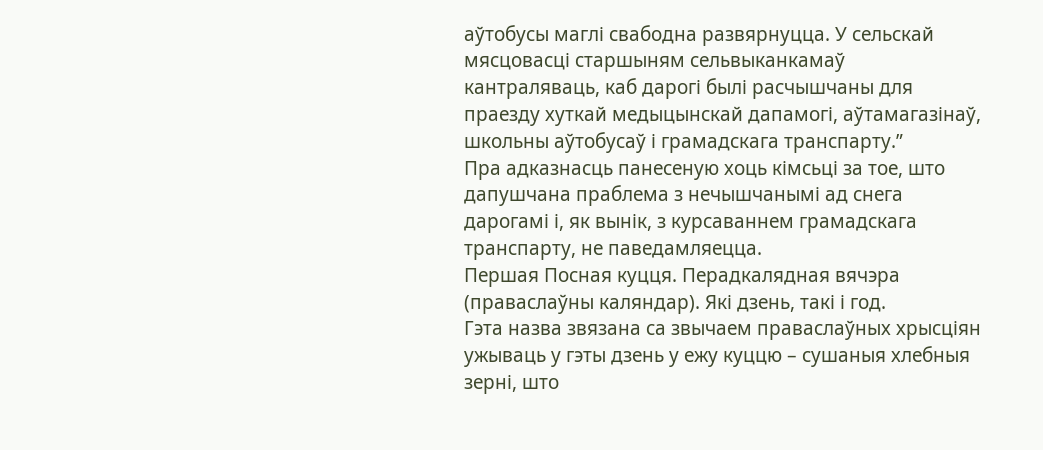аўтобусы маглі свабодна развярнуцца. У сельскай мясцовасці старшыням сельвыканкамаў кантраляваць, каб дарогі былі расчышчаны для праезду хуткай медыцынскай дапамогі, аўтамагазінаў, школьны аўтобусаў і грамадскага транспарту.”
Пра адказнасць панесеную хоць кімсьці за тое, што дапушчана праблема з нечышчанымі ад снега дарогамі і, як вынік, з курсаваннем грамадскага транспарту, не паведамляецца.
Першая Посная куцця. Перадкалядная вячэра (праваслаўны каляндар). Які дзень, такі і год.
Гэта назва звязана са звычаем праваслаўных хрысціян ужываць у гэты дзень у ежу куццю – сушаныя хлебныя зерні, што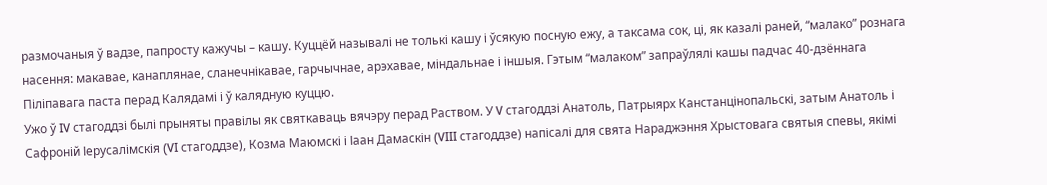размочаныя ў вадзе, папросту кажучы – кашу. Куццёй называлі не толькі кашу і ўсякую посную ежу, а таксама сок, ці, як казалі раней, “малако” рознага насення: макавае, канаплянае, сланечнікавае, гарчычнае, арэхавае, міндальнае і іншыя. Гэтым “малаком” запраўлялі кашы падчас 40-дзённага Піліпавага паста перад Калядамі і ў калядную куццю.
Ужо ў IV стагоддзі былі прыняты правілы як святкаваць вячэру перад Раством. У V стагоддзі Анатоль, Патрыярх Канстанцінопальскі, затым Анатоль і Сафроній Іерусалімскія (VI стагоддзе), Козма Маюмскі і Іаан Дамаскін (VIII стагоддзе) напісалі для свята Нараджэння Хрыстовага святыя спевы, якімі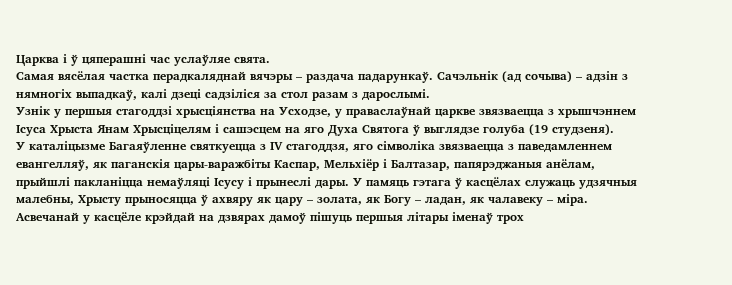Царква і ў цяперашні час услаўляе свята.
Самая вясёлая частка перадкаляднай вячэры – раздача падарункаў. Сачэльнік (ад сочыва) – адзін з нямногіх выпадкаў, калі дзеці садзіліся за стол разам з дарослымі.
Узнік у першыя стагоддзі хрысціянства на Усходзе, у праваслаўнай царкве звязваецца з хрышчэннем Ісуса Хрыста Янам Хрысціцелям і сашэсцем на яго Духа Святога ў выглядзе голуба (19 студзеня).
У каталіцызме Багаяўленне святкуецца з ІV стагоддзя, яго сімволіка звязваецца з паведамленнем евангелляў, як паганскія цары-варажбіты Каспар, Мельхіёр і Балтазар, папярэджаныя анёлам, прыйшлі пакланіцца немаўляці Ісусу і прынеслі дары. У памяць гэтага ў касцёлах служаць удзячныя малебны, Хрысту прыносяцца ў ахвяру як цару – золата, як Богу – ладан, як чалавеку – міра.
Асвечанай у касцёле крэйдай на дзвярах дамоў пішуць першыя літары іменаў трох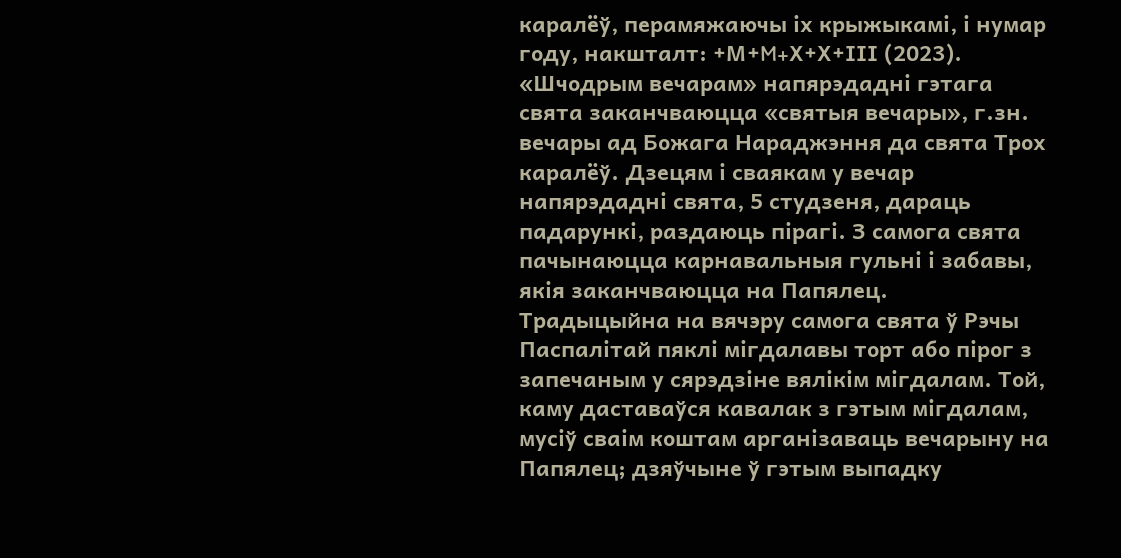каралёў, перамяжаючы іх крыжыкамі, і нумар году, накшталт: +М+M+Х+Х+ІІІ (2023). «Шчодрым вечарам» напярэдадні гэтага свята заканчваюцца «святыя вечары», г.зн. вечары ад Божага Нараджэння да свята Трох каралёў. Дзецям і сваякам у вечар напярэдадні свята, 5 студзеня, дараць падарункі, раздаюць пірагі. З самога свята пачынаюцца карнавальныя гульні і забавы, якія заканчваюцца на Папялец.
Традыцыйна на вячэру самога свята ў Рэчы Паспалітай пяклі мігдалавы торт або пірог з запечаным у сярэдзіне вялікім мігдалам. Той, каму даставаўся кавалак з гэтым мігдалам, мусіў сваім коштам арганізаваць вечарыну на Папялец; дзяўчыне ў гэтым выпадку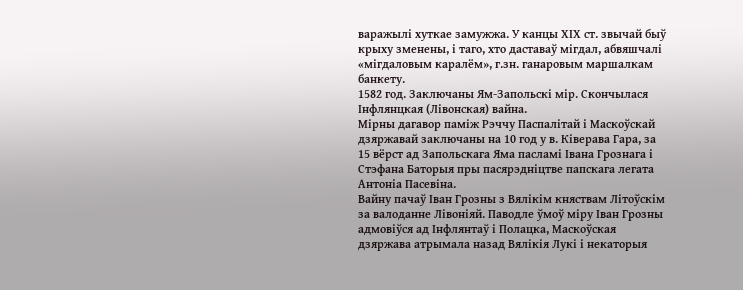варажылі хуткае замужжа. У канцы ХІХ ст. звычай быў крыху зменены, і таго, хто даставаў мігдал, абвяшчалі «мігдаловым каралём», г.зн. ганаровым маршалкам банкету.
1582 год. Заключаны Ям-Запольскі мір. Скончылася Інфлянцкая (Лівонская) вайна.
Мірны дагавор паміж Рэччу Паспалітай і Маскоўскай дзяржавай заключаны на 10 год у в. Ківерава Гара, за 15 вёрст ад Запольскага Яма пасламі Івана Грознага і Стэфана Баторыя пры пасярэдніцтве папскага легата Антоніа Пасевіна.
Вайну пачаў Іван Грозны з Вялікім княствам Літоўскім за валоданне Лівоніяй. Паводле ўмоў міру Іван Грозны адмовіўся ад Інфлянтаў і Полацка, Маскоўская дзяржава атрымала назад Вялікія Лукі і некаторыя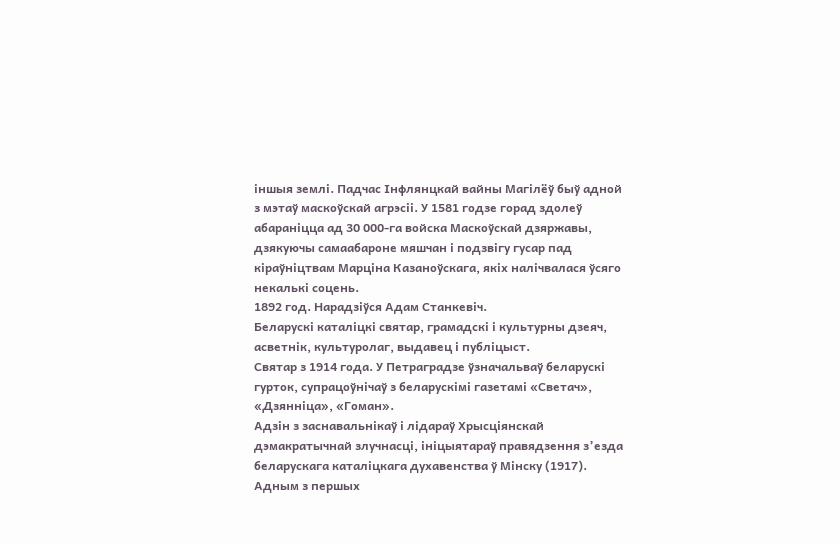іншыя землі. Падчас Інфлянцкай вайны Магілёў быў адной з мэтаў маскоўскай агрэсіі. У 1581 годзе горад здолеў абараніцца ад 30 000-га войска Маскоўскай дзяржавы, дзякуючы самаабароне мяшчан і подзвігу гусар пад кіраўніцтвам Марціна Казаноўскага, якіх налічвалася ўсяго некалькі соцень.
1892 год. Нарадзіўся Адам Станкевіч.
Беларускі каталіцкі святар, грамадскі і культурны дзеяч, асветнік, культуролаг, выдавец і публіцыст.
Святар з 1914 года. У Петраградзе ўзначальваў беларускі гурток, супрацоўнічаў з беларускімі газетамі «Светач», «Дзянніца», «Гоман».
Адзін з заснавальнікаў і лідараў Хрысціянскай дэмакратычнай злучнасці, ініцыятараў правядзення з’езда беларускага каталіцкага духавенства ў Мінску (1917).
Адным з першых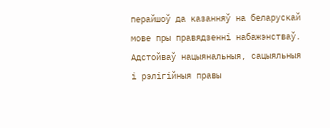перайшоў да казанняў на беларускай мове пры правядзенні набажэнстваў.
Адстойваў нацыянальныя, сацыяльныя і рэлігійныя правы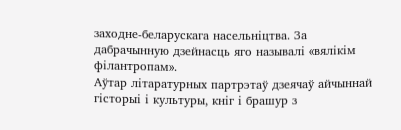заходне-беларускага насельніцтва. За дабрачынную дзейнасць яго называлі «вялікім філантропам».
Аўтар літаратурных партрэтаў дзеячаў айчыннай гісторыі і культуры, кніг і брашур з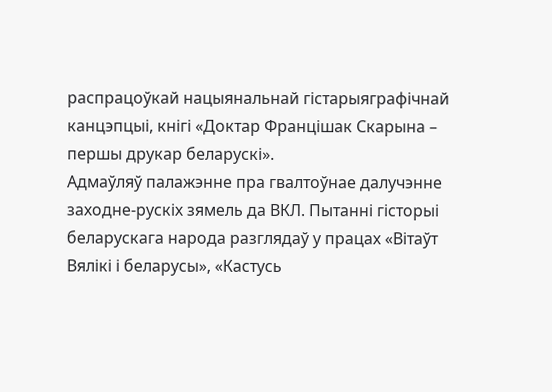распрацоўкай нацыянальнай гістарыяграфічнай канцэпцыі, кнігі «Доктар Францішак Скарына – першы друкар беларускі».
Адмаўляў палажэнне пра гвалтоўнае далучэнне заходне-рускіх зямель да ВКЛ. Пытанні гісторыі беларускага народа разглядаў у працах «Вітаўт Вялікі і беларусы», «Кастусь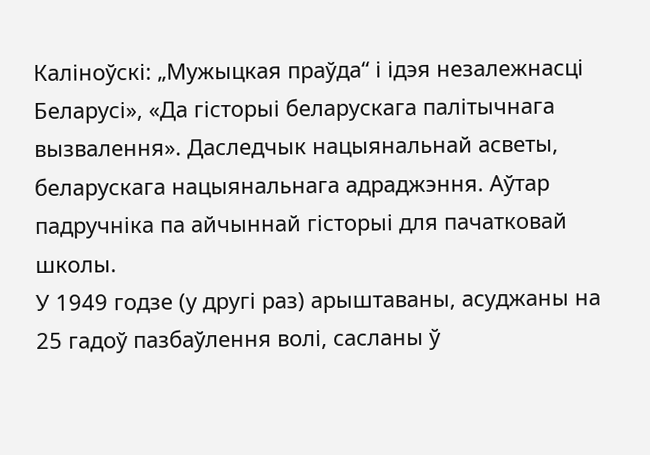Каліноўскі: „Мужыцкая праўда“ і ідэя незалежнасці Беларусі», «Да гісторыі беларускага палітычнага вызвалення». Даследчык нацыянальнай асветы, беларускага нацыянальнага адраджэння. Аўтар падручніка па айчыннай гісторыі для пачатковай школы.
У 1949 годзе (у другі раз) арыштаваны, асуджаны на 25 гадоў пазбаўлення волі, сасланы ў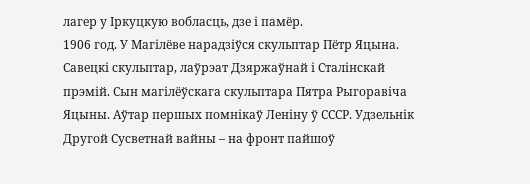лагер у Іркуцкую вобласць, дзе і памёр.
1906 год. У Магілёве нарадзіўся скульптар Пётр Яцына.
Савецкі скульптар, лаўрэат Дзяржаўнай і Сталінскай прэмій. Сын магілёўскага скульптара Пятра Рыгоравіча Яцыны. Аўтар першых помнікаў Леніну ў СССР. Удзельнік Другой Сусветнай вайны – на фронт пайшоў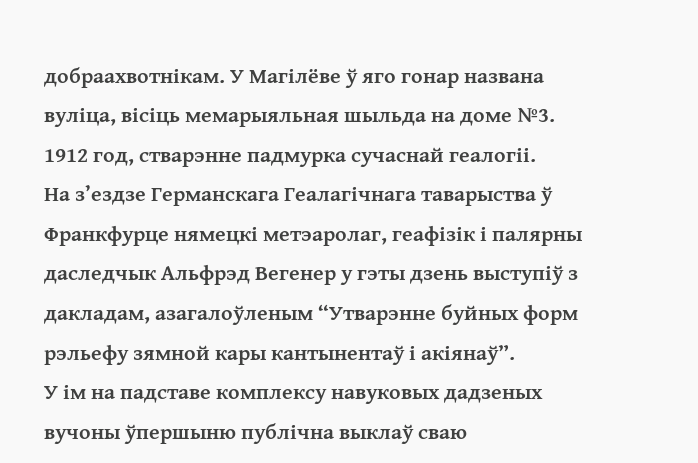добраахвотнікам. У Магілёве ў яго гонар названа вуліца, вісіць мемарыяльная шыльда на доме №3.
1912 год, стварэнне падмурка сучаснай геалогіі.
На з’ездзе Германскага Геалагічнага таварыства ў Франкфурце нямецкі метэаролаг, геафізік і палярны даследчык Альфрэд Вегенер у гэты дзень выступіў з дакладам, азагалоўленым “Утварэнне буйных форм рэльефу зямной кары кантынентаў і акіянаў”.
У ім на падставе комплексу навуковых дадзеных вучоны ўпершыню публічна выклаў сваю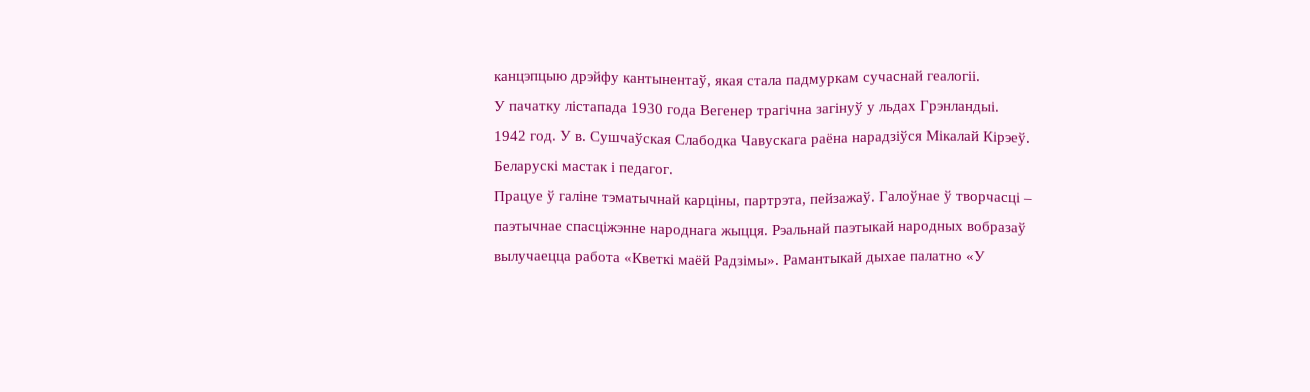канцэпцыю дрэйфу кантынентаў, якая стала падмуркам сучаснай геалогіі.
У пачатку лістапада 1930 года Вегенер трагічна загінуў у льдах Грэнландыі.
1942 год. У в. Сушчаўская Слабодка Чавускага раёна нарадзіўся Мікалай Кірэеў.
Беларускі мастак і педагог.
Працуе ў галіне тэматычнай карціны, партрэта, пейзажаў. Галоўнае ў творчасці – паэтычнае спасціжэнне народнага жыцця. Рэальнай паэтыкай народных вобразаў вылучаецца работа «Кветкі маёй Радзімы». Рамантыкай дыхае палатно «У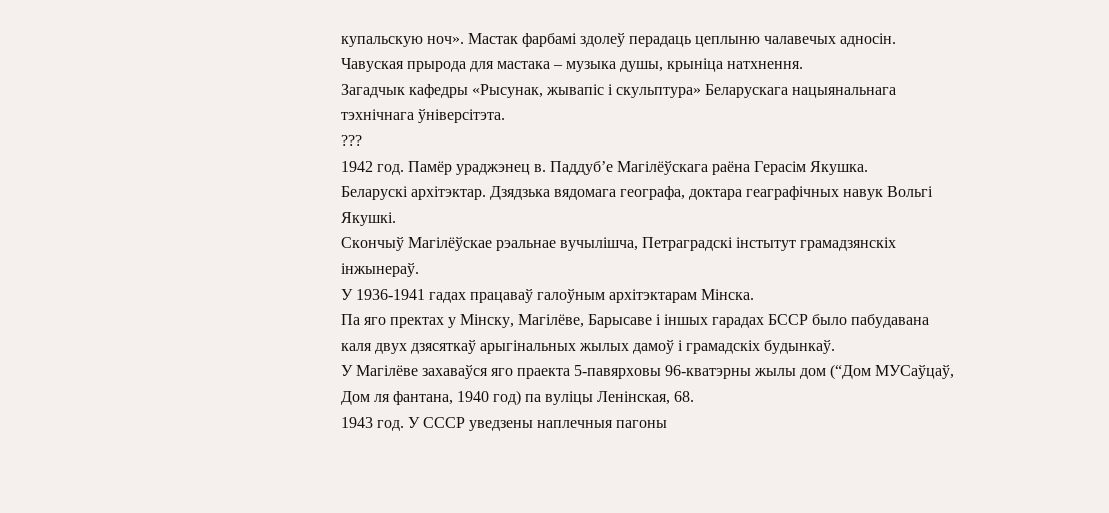купальскую ноч». Мастак фарбамі здолеў перадаць цеплыню чалавечых адносін.
Чавуская прырода для мастака – музыка душы, крыніца натхнення.
Загадчык кафедры «Рысунак, жывапіс і скульптура» Беларускага нацыянальнага тэхнічнага ўніверсітэта.
???
1942 год. Памёр ураджэнец в. Паддуб’е Магілёўскага раёна Герасім Якушка.
Беларускі архітэктар. Дзядзька вядомага географа, доктара геаграфічных навук Вольгі Якушкі.
Скончыў Магілёўскае рэальнае вучылішча, Петраградскі інстытут грамадзянскіх інжынераў.
У 1936-1941 гадах працаваў галоўным архітэктарам Мінска.
Па яго пректах у Мінску, Магілёве, Барысаве і іншых гарадах БССР было пабудавана каля двух дзясяткаў арыгінальных жылых дамоў і грамадскіх будынкаў.
У Магілёве захаваўся яго праекта 5-павярховы 96-кватэрны жылы дом (“Дом МУСаўцаў, Дом ля фантана, 1940 год) па вуліцы Ленінская, 68.
1943 год. У СССР уведзены наплечныя пагоны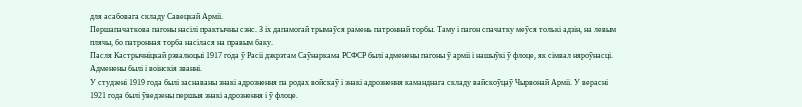для асабовага складу Савецкай Арміі.
Першапачаткова пагоны насілі практычны сэнс. З іх дапамогай трымаўся рамень патроннай торбы. Таму і пагон спачатку меўся толькі адзін, на левым плячы, бо патронная торба насілася на правым баку.
Пасля Кастрычніцкай рэвалюцыі 1917 года ў Расіі дэкрэтам Саўнаркама РСФСР былі адменены пагоны ў арміі і нашыўкі ў флоце, як сімвал няроўнасці. Адменены былі і воінскія званні.
У студзені 1919 года былі заснаваны знакі адрознення па родах войскаў і знакі адрознення каманднага складу вайскоўцаў Чырвонай Арміі. У верасні 1921 года былі ўведзены першыя знакі адрознення і ў флоце.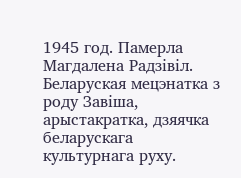1945 год. Памерла Магдалена Радзівіл.
Беларуская мецэнатка з роду Завіша, арыстакратка, дзяячка беларускага культурнага руху.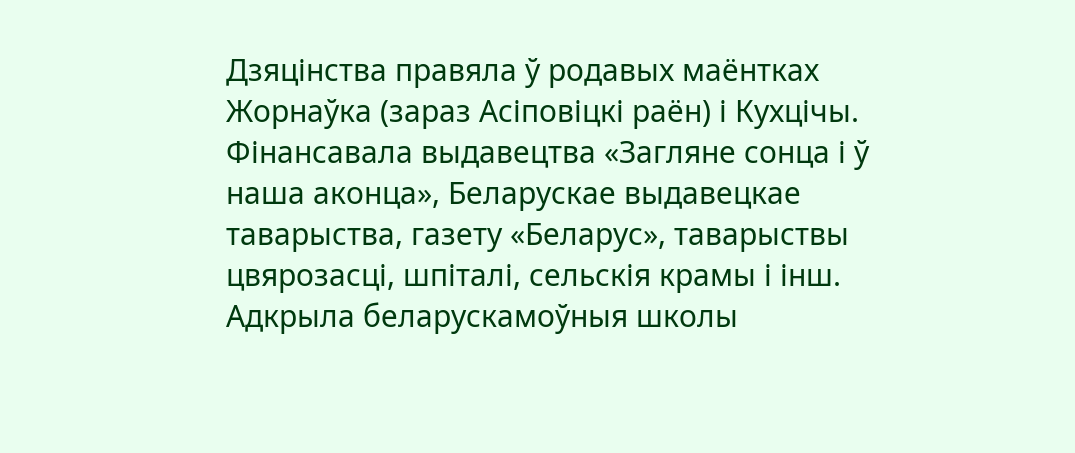Дзяцінства правяла ў родавых маёнтках Жорнаўка (зараз Асіповіцкі раён) і Кухцічы.
Фінансавала выдавецтва «Загляне сонца і ў наша аконца», Беларускае выдавецкае таварыства, газету «Беларус», таварыствы цвярозасці, шпіталі, сельскія крамы і інш.
Адкрыла беларускамоўныя школы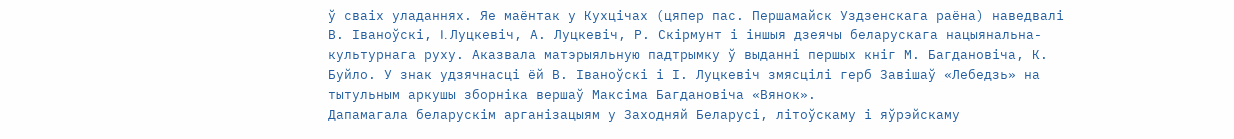ў сваіх уладаннях. Яе маёнтак у Кухцічах (цяпер пас. Першамайск Уздзенскага раёна) наведвалі В. Іваноўскі, I. Луцкевіч, А. Луцкевіч, Р. Скірмунт і іншыя дзеячы беларускага нацыянальна-культурнага руху. Аказвала матэрыяльную падтрымку ў выданні першых кніг М. Багдановіча, К. Буйло. У знак удзячнасці ёй В. Іваноўскі і І. Луцкевіч змясцілі герб Завішаў «Лебедзь» на тытульным аркушы зборніка вершаў Максіма Багдановіча «Вянок».
Дапамагала беларускім арганізацыям у Заходняй Беларусі, літоўскаму і яўрэйскаму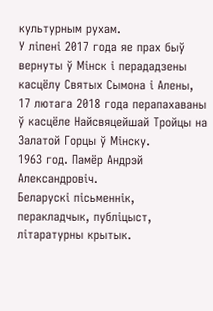культурным рухам.
У ліпені 2017 года яе прах быў вернуты ў Мінск і перададзены касцёлу Святых Сымона і Алены, 17 лютага 2018 года перапахаваны ў касцёле Найсвяцейшай Тройцы на Залатой Горцы ў Мінску.
1963 год. Памёр Андрэй Александровіч.
Беларускі пісьменнік, перакладчык, публіцыст, літаратурны крытык.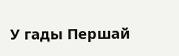У гады Першай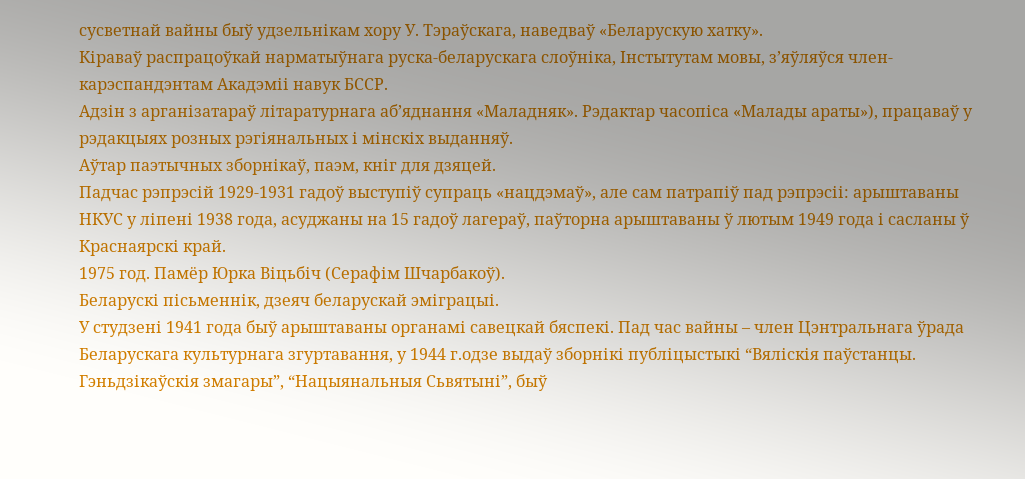сусветнай вайны быў удзельнікам хору У. Тэраўскага, наведваў «Беларускую хатку».
Кіраваў распрацоўкай нарматыўнага руска-беларускага слоўніка, Інстытутам мовы, з’яўляўся член-карэспандэнтам Акадэміі навук БССР.
Адзін з арганізатараў літаратурнага аб’яднання «Маладняк». Рэдактар часопіса «Малады араты»), працаваў у рэдакцыях розных рэгіянальных і мінскіх выданняў.
Аўтар паэтычных зборнікаў, паэм, кніг для дзяцей.
Падчас рэпрэсій 1929-1931 гадоў выступіў супраць «нацдэмаў», але сам патрапіў пад рэпрэсіі: арыштаваны НКУС у ліпені 1938 года, асуджаны на 15 гадоў лагераў, паўторна арыштаваны ў лютым 1949 года і сасланы ў Краснаярскі край.
1975 год. Памёр Юрка Віцьбіч (Серафім Шчарбакоў).
Беларускі пісьменнік, дзеяч беларускай эміграцыі.
У студзені 1941 года быў арыштаваны органамі савецкай бяспекі. Пад час вайны – член Цэнтральнага ўрада Беларускага культурнага згуртавання, у 1944 г.одзе выдаў зборнікі публіцыстыкі “Вяліскія паўстанцы. Гэньдзікаўскія змагары”, “Нацыянальныя Сьвятыні”, быў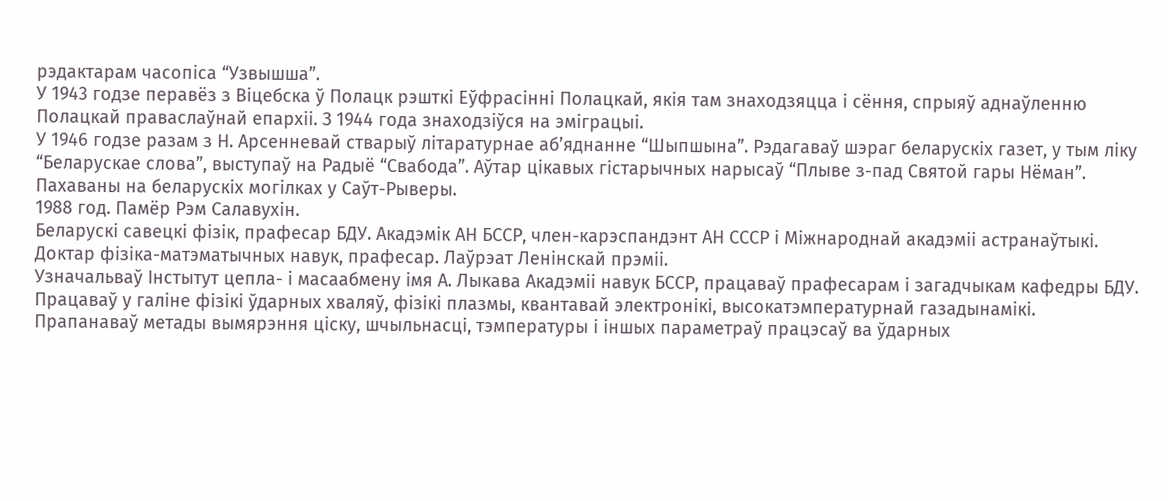рэдактарам часопіса “Узвышша”.
У 1943 годзе перавёз з Віцебска ў Полацк рэшткі Еўфрасінні Полацкай, якія там знаходзяцца і сёння, спрыяў аднаўленню Полацкай праваслаўнай епархіі. З 1944 года знаходзіўся на эміграцыі.
У 1946 годзе разам з Н. Арсенневай стварыў літаратурнае аб’яднанне “Шыпшына”. Рэдагаваў шэраг беларускіх газет, у тым ліку “Беларускае слова”, выступаў на Радыё “Свабода”. Аўтар цікавых гістарычных нарысаў “Плыве з-пад Святой гары Нёман”.
Пахаваны на беларускіх могілках у Саўт-Рыверы.
1988 год. Памёр Рэм Салавухін.
Беларускі савецкі фізік, прафесар БДУ. Акадэмік АН БССР, член-карэспандэнт АН СССР і Міжнароднай акадэміі астранаўтыкі. Доктар фізіка-матэматычных навук, прафесар. Лаўрэат Ленінскай прэміі.
Узначальваў Інстытут цепла- і масаабмену імя А. Лыкава Акадэміі навук БССР, працаваў прафесарам і загадчыкам кафедры БДУ.
Працаваў у галіне фізікі ўдарных хваляў, фізікі плазмы, квантавай электронікі, высокатэмпературнай газадынамікі.
Прапанаваў метады вымярэння ціску, шчыльнасці, тэмпературы і іншых параметраў працэсаў ва ўдарных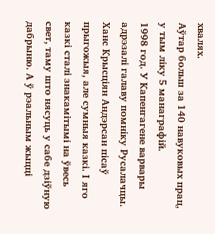хвалях.
Аўтар больш за 140 навуковых прац, у тым ліку 5 манаграфій.
1998 год. У Капенгагене варвары адрэзалі галаву помніку Русалачцы.
Ханс Крысціян Андэрсан пісаў прыгожыя, але сумныя казкі. І яго казкі сталі знакамітымі на ўвесь свет, таму што нясуць у сабе дзіўную дабрыню. А ў рэальным жыцці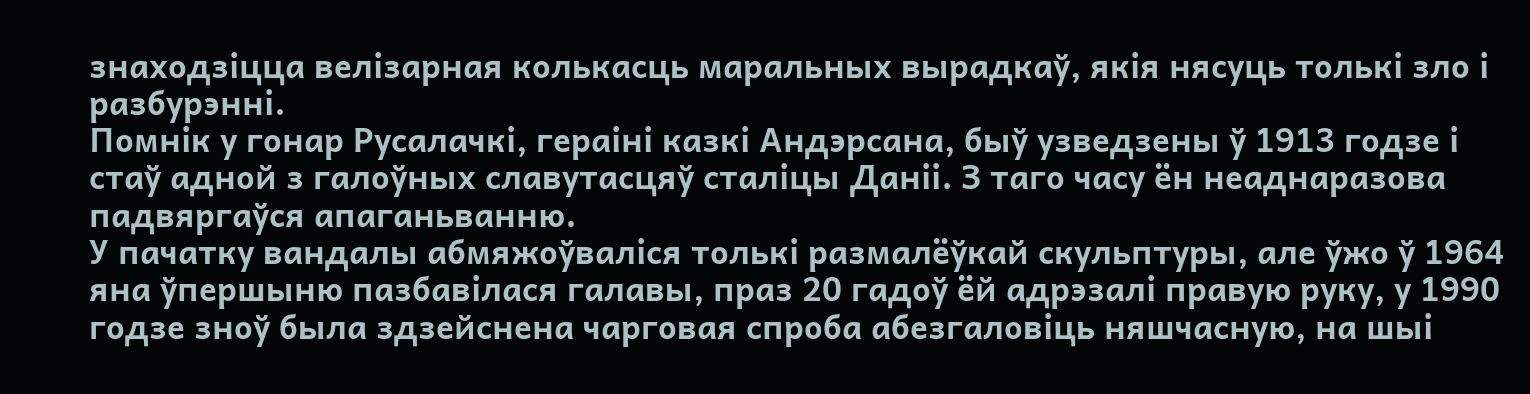знаходзіцца велізарная колькасць маральных вырадкаў, якія нясуць толькі зло і разбурэнні.
Помнік у гонар Русалачкі, гераіні казкі Андэрсана, быў узведзены ў 1913 годзе і стаў адной з галоўных славутасцяў сталіцы Даніі. З таго часу ён неаднаразова падвяргаўся апаганьванню.
У пачатку вандалы абмяжоўваліся толькі размалёўкай скульптуры, але ўжо ў 1964 яна ўпершыню пазбавілася галавы, праз 20 гадоў ёй адрэзалі правую руку, у 1990 годзе зноў была здзейснена чарговая спроба абезгаловіць няшчасную, на шыі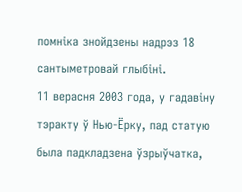помніка знойдзены надрэз 18 сантыметровай глыбіні.
11 верасня 2003 года, у гадавіну тэракту ў Нью-Ёрку, пад статую была падкладзена ўзрыўчатка,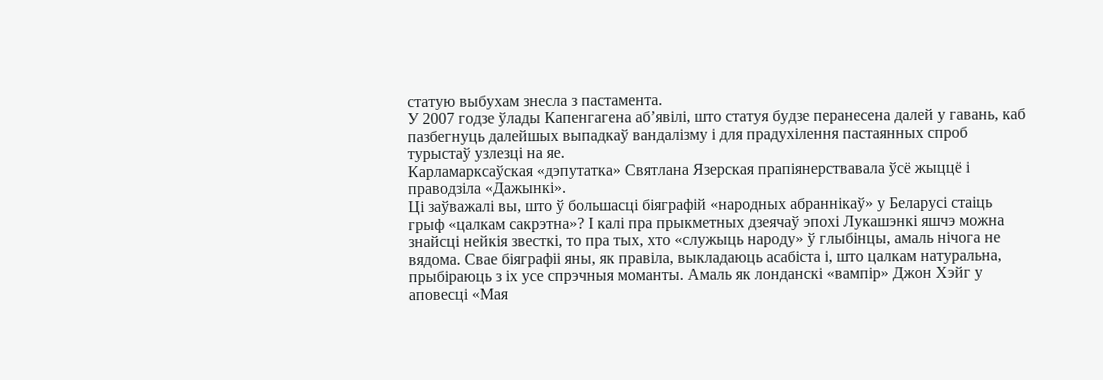статую выбухам знесла з пастамента.
У 2007 годзе ўлады Капенгагена аб’явілі, што статуя будзе перанесена далей у гавань, каб пазбегнуць далейшых выпадкаў вандалізму і для прадухілення пастаянных спроб турыстаў узлезці на яе.
Карламарксаўская «дэпутатка» Святлана Язерская прапіянерствавала ўсё жыццё і праводзіла «Дажынкі».
Ці заўважалі вы, што ў большасці біяграфій «народных абраннікаў» у Беларусі стаіць грыф «цалкам сакрэтна»? І калі пра прыкметных дзеячаў эпохі Лукашэнкі яшчэ можна знайсці нейкія звесткі, то пра тых, хто «служыць народу» ў глыбінцы, амаль нічога не вядома. Свае біяграфіі яны, як правіла, выкладаюць асабіста і, што цалкам натуральна, прыбіраюць з іх усе спрэчныя моманты. Амаль як лонданскі «вампір» Джон Хэйг у аповесці «Мая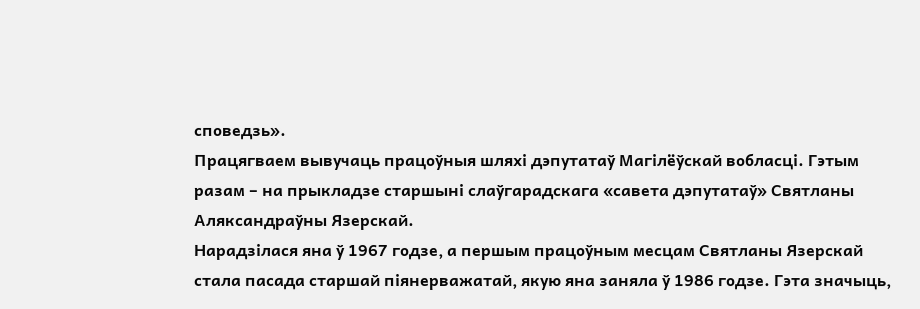споведзь».
Працягваем вывучаць працоўныя шляхі дэпутатаў Магілёўскай вобласці. Гэтым разам – на прыкладзе старшыні слаўгарадскага «савета дэпутатаў» Святланы Аляксандраўны Язерскай.
Нарадзілася яна ў 1967 годзе, а першым працоўным месцам Святланы Язерскай стала пасада старшай піянерважатай, якую яна заняла ў 1986 годзе. Гэта значыць,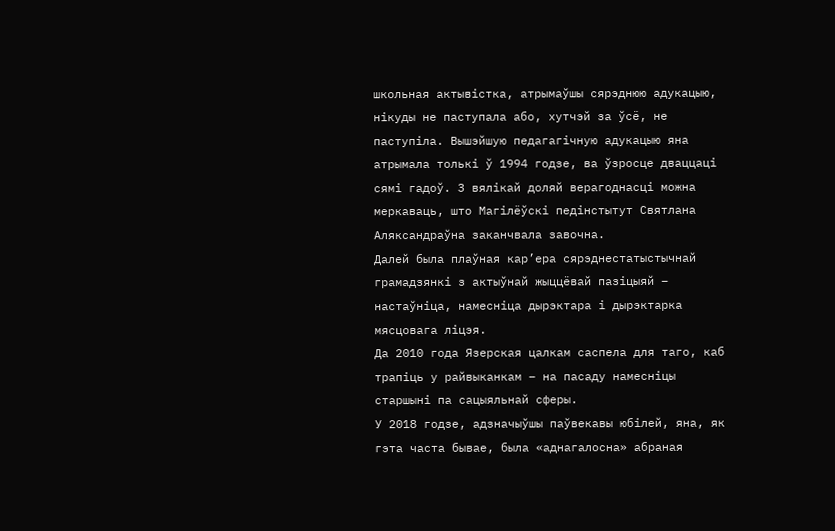школьная актывістка, атрымаўшы сярэднюю адукацыю, нікуды не паступала або, хутчэй за ўсё, не паступіла. Вышэйшую педагагічную адукацыю яна атрымала толькі ў 1994 годзе, ва ўзросце дваццаці сямі гадоў. З вялікай доляй верагоднасці можна меркаваць, што Магілёўскі педінстытут Святлана Аляксандраўна заканчвала завочна.
Далей была плаўная кар’ера сярэднестатыстычнай грамадзянкі з актыўнай жыццёвай пазіцыяй – настаўніца, намесніца дырэктара і дырэктарка мясцовага ліцэя.
Да 2010 года Язерская цалкам саспела для таго, каб трапіць у райвыканкам – на пасаду намесніцы старшыні па сацыяльнай сферы.
У 2018 годзе, адзначыўшы паўвекавы юбілей, яна, як гэта часта бывае, была «аднагалосна» абраная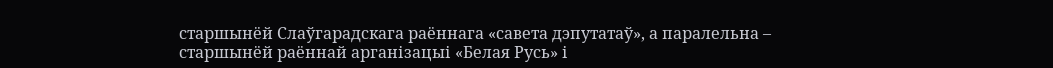старшынёй Слаўгарадскага раённага «савета дэпутатаў», а паралельна – старшынёй раённай арганізацыі «Белая Русь» і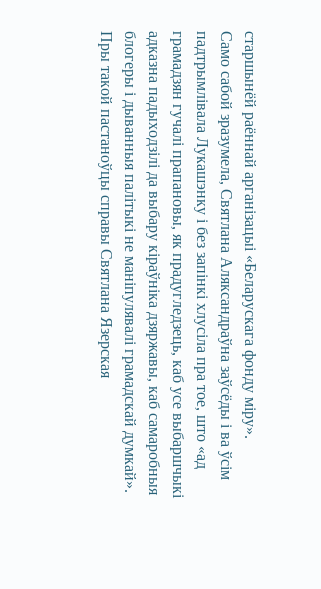старшынёй раённай арганізацыі «Беларускага фонду міру».
Само сабой зразумела, Святлана Аляксандраўна заўсёды і ва ўсім падтрымлівала Лукашэнку і без запінкі хлусіла пра тое, што «ад грамадзян гучалі прапановы, як прадугледзець, каб усе выбаршчыкі адказна падыходзілі да выбару кіраўніка дзяржавы, каб самаробныя блогеры і дыванныя палітыкі не маніпулявалі грамадскай думкай».
Пры такой пастаноўцы справы Святлана Язерская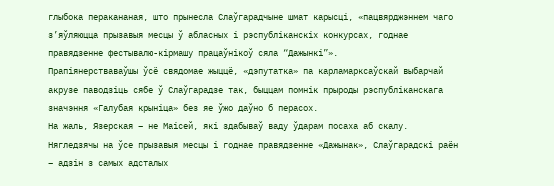глыбока перакананая, што прынесла Слаўгарадчыне шмат карысці, «пацвярджэннем чаго з’яўляюцца прызавыя месцы ў абласных і рэспубліканскіх конкурсах, годнае правядзенне фестывалю-кірмашу працаўнікоў сяла “Дажынкі”».
Прапіянерстваваўшы ўсё свядомае жыццё, «дэпутатка» па карламарксаўскай выбарчай акрузе паводзіць сябе ў Слаўгарадзе так, быццам помнік прыроды рэспубліканскага значэння «Галубая крыніца» без яе ўжо даўно б перасох.
На жаль, Язерская – не Маісей, які здабываў ваду ўдарам посаха аб скалу.
Нягледзячы на ўсе прызавыя месцы і годнае правядзенне «Дажынак», Слаўгарадскі раён – адзін з самых адсталых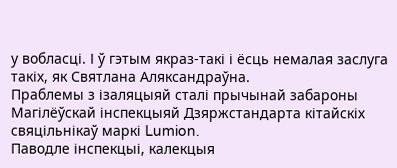у вобласці. І ў гэтым якраз-такі і ёсць немалая заслуга такіх, як Святлана Аляксандраўна.
Праблемы з ізаляцыяй сталі прычынай забароны Магілёўскай інспекцыяй Дзяржстандарта кітайскіх свяцільнікаў маркі Lumion.
Паводле інспекцыі, калекцыя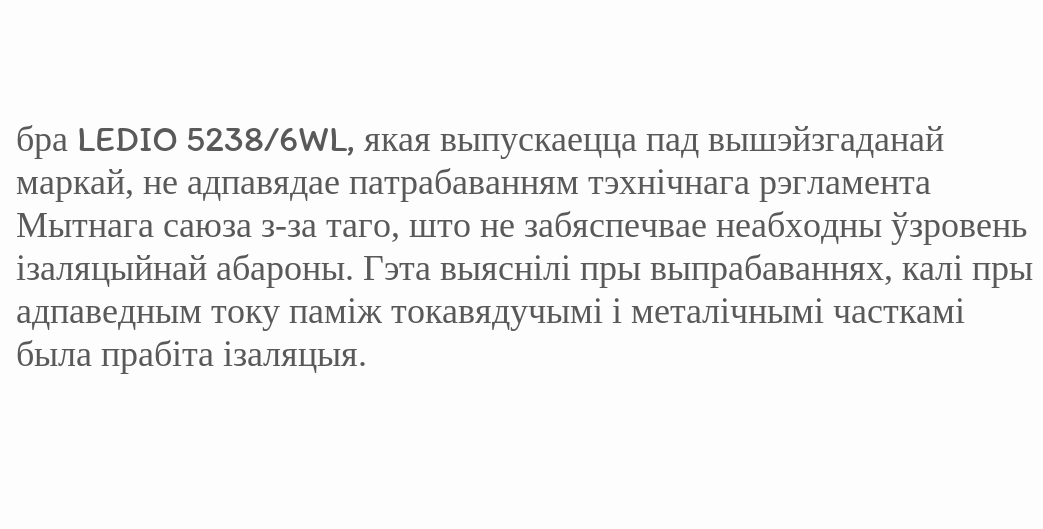бра LEDIO 5238/6WL, якая выпускаецца пад вышэйзгаданай маркай, не адпавядае патрабаванням тэхнічнага рэгламента Мытнага саюза з-за таго, што не забяспечвае неабходны ўзровень ізаляцыйнай абароны. Гэта выяснілі пры выпрабаваннях, калі пры адпаведным току паміж токавядучымі і металічнымі часткамі была прабіта ізаляцыя.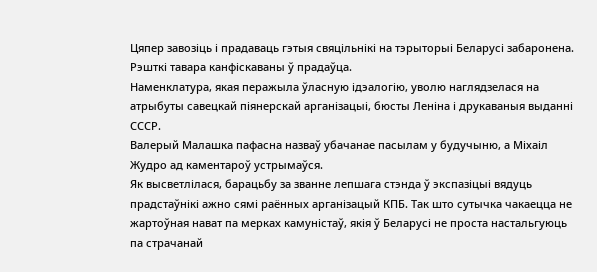Цяпер завозіць і прадаваць гэтыя свяцільнікі на тэрыторыі Беларусі забаронена. Рэшткі тавара канфіскаваны ў прадаўца.
Наменклатура, якая перажыла ўласную ідэалогію, уволю наглядзелася на атрыбуты савецкай піянерскай арганізацыі, бюсты Леніна і друкаваныя выданні СССР.
Валерый Малашка пафасна назваў убачанае пасылам у будучыню, а Міхаіл Жудро ад каментароў устрымаўся.
Як высветлілася, барацьбу за званне лепшага стэнда ў экспазіцыі вядуць прадстаўнікі ажно сямі раённых арганізацый КПБ. Так што сутычка чакаецца не жартоўная нават па мерках камуністаў, якія ў Беларусі не проста настальгуюць па страчанай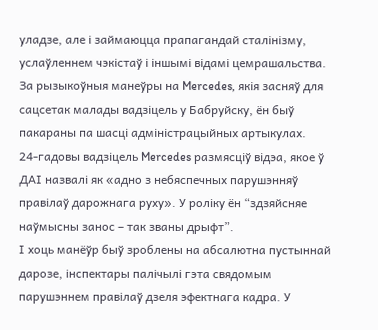уладзе, але і займаюцца прапагандай сталінізму, услаўленнем чэкістаў і іншымі відамі цемрашальства.
За рызыкоўныя манеўры на Mercedes, якія засняў для сацсетак малады вадзіцель у Бабруйску, ён быў пакараны па шасці адміністрацыйных артыкулах.
24-гадовы вадзіцель Mercedes размясціў відэа, якое ў ДАІ назвалі як «адно з небяспечных парушэнняў правілаў дарожнага руху». У роліку ён “здзяйсняе наўмысны занос – так званы дрыфт”.
І хоць манёўр быў зроблены на абсалютна пустыннай дарозе, інспектары палічылі гэта свядомым парушэннем правілаў дзеля эфектнага кадра. У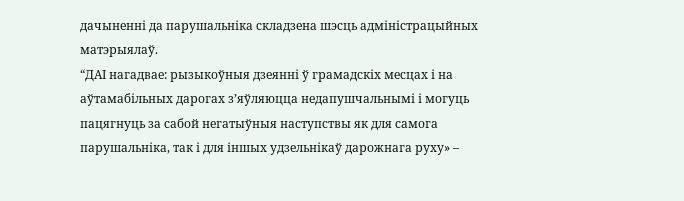дачыненні да парушальніка складзена шэсць адміністрацыйных матэрыялаў.
“ДАІ нагадвае: рызыкоўныя дзеянні ў грамадскіх месцах і на аўтамабільных дарогах з’яўляюцца недапушчальнымі і могуць пацягнуць за сабой негатыўныя наступствы як для самога парушальніка, так і для іншых удзельнікаў дарожнага руху» –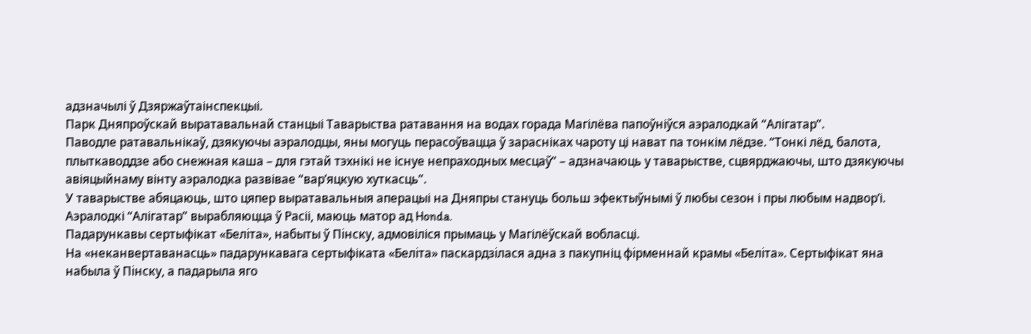адзначылі ў Дзяржаўтаінспекцыі.
Парк Дняпроўскай выратавальнай станцыі Таварыства ратавання на водах горада Магілёва папоўніўся аэралодкай “Алігатар”.
Паводле ратавальнікаў, дзякуючы аэралодцы, яны могуць перасоўвацца ў зарасніках чароту ці нават па тонкім лёдзе. “Тонкі лёд, балота, плыткаводдзе або снежная каша – для гэтай тэхнікі не існуе непраходных месцаў” – адзначаюць у таварыстве, сцвярджаючы, што дзякуючы авіяцыйнаму вінту аэралодка развівае “вар’яцкую хуткасць”.
У таварыстве абяцаюць, што цяпер выратавальныя аперацыі на Дняпры стануць больш эфектыўнымі ў любы сезон і пры любым надвор’і.
Аэралодкі “Алігатар” вырабляюцца ў Расіі, маюць матор ад Honda.
Падарункавы сертыфікат «Белiта», набыты ў Пiнску, адмовіліся прымаць у Магілёўскай вобласці.
На «неканвертаванасць» падарункавага сертыфіката «Белiта» паскардзiлася адна з пакупніц фiрменнай крамы «Белiта». Сертыфікат яна набыла ў Пiнску, а падарыла яго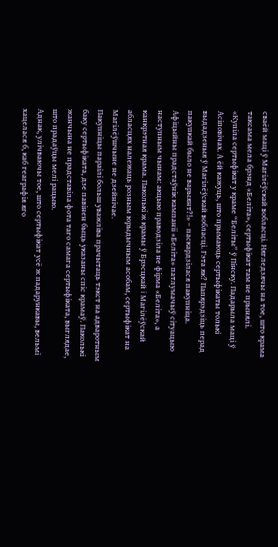сваёй маці ў Магiлёўскай вобласцi. Нягледзячы на тое, што крама таксама мела брэнд «Белiта», сертыфікат там не прынялi.
«Купiла сертыфікат у краме “Белiты” ў Пiнску. Падарылa мацi ў Асiповiчах. А ёй кажуць, што прымаюць сертыфікаты толькi выдадзеныя ў Магiлёўскай вобласцi. Гэта як? Папярэдзiць перад пакупкай было не варыянт?!» – паскардзiлася пакупніца.
Афiцыйны прадстаўнiк кампанii «Белiта» патлумачыў сiтуацыю наступным чынам: акцыю праводзiла не фiрма «Белiта», а канкрэтная крама. Паколькi ж крамы ў Брэсцкай i Магiлёўскай абласцях належаць розным юрыдычным асобам, сертыфікат на Магiлёўшчыне не дзейнiчае.
Пакупніцы параiлi больш уважлiва прачытаць тэкст на адваротным баку сертыфіката, дзе павiнен быць указаны спiс крамаў. Паколькi жанчына не прадставiла фота таго самага сертыфіката, выглядае, што прадаўцы мелi рацыю.
Аднак, улiчваючы тое, што сертыфікат усё ж падарункавы, вельмі хацелася б, каб геаграфiя яго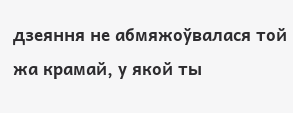дзеяння не абмяжоўвалася той жа крамай, у якой ты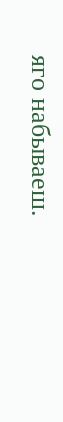яго набываеш.